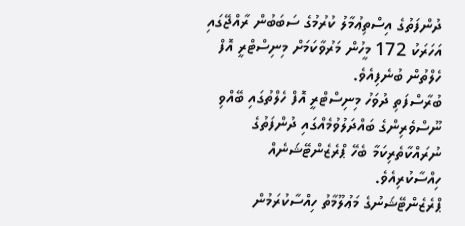ދުންފަތުގެ އިސްތިޢުމާލު ކުރުމުގެ ސަބަބުން ރާއްޖޭގައި އަހަރަކު 172 މީހުން މަރުވާކަމަށް މިނިސްޓްރީ އޮފް ހެލްތުން ބުނެފިއެވެ.
ބުރާސްފަތި ދުވަހު މިނިސްޓްރީ އޮފް ހެލްތުގައި ބޭއްވި ނޫސްވެރިންގެ ބައްދަލުވުމެއްގައި ދުންފަތުގެ ނުރައްކާތެރިކަމާ ބެހޭ ޕްރެޒެންޓޭޝަނެއް ހިއްސާކުރިއެވެ.
ޕްރެޒެންޓޭޝަނުގެ މަޢުލޫމާތު ހިއްސާކުރަމުން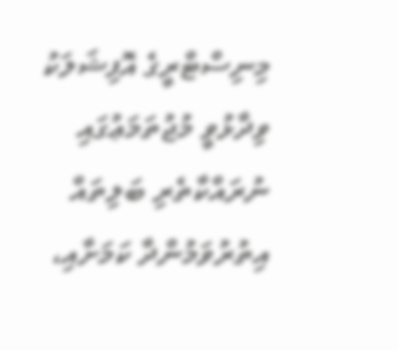މިނިސްޓްރީގެ އޮފިޝަލަކު ވިދާޅުވީ މުޖުތަމަޢުގައި ނުރައްކާތެރި ބަލިތައް އިތުރުވަމުންދާ ކަމަށާއި،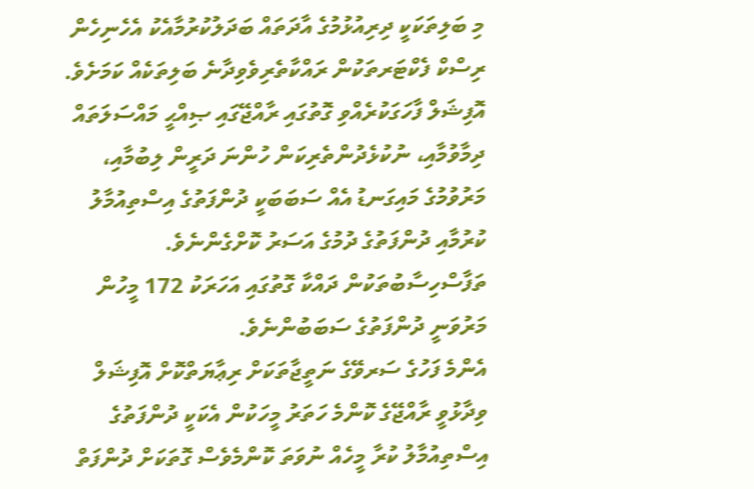މި ބަލިތަކަކީ ދިރިއުޅުމުގެ އާދަތައް ބަދަލުކުރުމާއެކު އެހެނިހެން ރިސްކް ފެކްޓަރތަކުން ރައްކާތެރިވެވިދާނެ ބަލިތަކެއް ކަމަށެވެ.
އޮފިޝަލް ފާހަގަކުރެއްވި ގޮތުގައި ރާއްޖޭގައި ޞިއްޙީ މައްސަލަތައް ދިމާވުމާއި، ނުކުޅެދުންތެރިކަން ހުންނަ ދަރީން ލިބުމާއި، މަރުވުމުގެ މައިގަނޑު އެއް ސަބަބަކީ ދުންފަތުގެ އިސްތިއުމާލު ކުރުމާއި ދުންފަތުގެ ދުމުގެ އަސަރު ކޮށްގެންނެވެ. ތަފާސްހިސާބުތަކުން ދައްކާ ގޮތުގައި އަހަރަކު 172 މީހުން މަރުވަނީ ދުންފަތުގެ ސަބަބުންނެވެ.
އެންމެ ފަހުގެ ސަރވޭގެ ނަތީޖާތަކަށް ރިޢާޔަތްކޮށް އޮފިޝަލް ވިދާޅުވީ ރާއްޖޭގެ ކޮންމެ ހަތަރު މީހަކުން އެކަކީ ދުންފަތުގެ އިސްތިއުމާލު ކުރާ މީހެއް ނުވަތަ ކޮންމެވެސް ގޮތަކަށް ދުންފަތް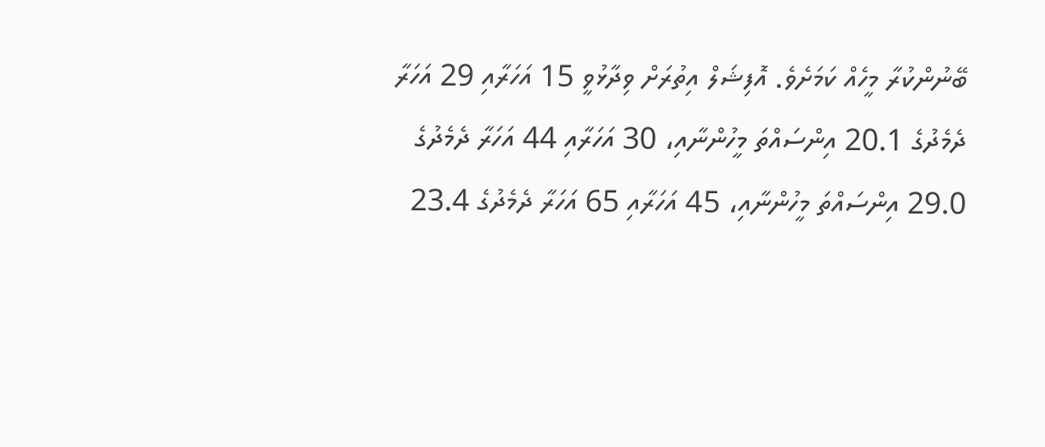ބޭނުންކުރާ މީހެއް ކަމަށެވެ. އޮފިޝަލް އިތުރަށް ވިދާޅުވީ 15 އަހަރާއި 29 އަހަރާ ދެމެދުގެ 20.1 އިންސައްތަ މީހުންނާއި، 30 އަހަރާއި 44 އަހަރާ ދެމެދުގެ 29.0 އިންސައްތަ މީހުންނާއި، 45 އަހަރާއި 65 އަހަރާ ދެމެދުގެ 23.4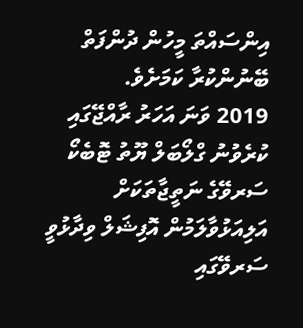އިންސައްތަ މީހުން ދުންފަތް ބޭނުންކުރާ ކަމަށެވެ.
2019 ވަނަ އަހަރު ރާއްޖޭގައި ކުރެވުނު ގްލޯބަލް ޔޫތު ޓޮބެކޯ ސަރވޭގެ ނަތީޖާތަކަށް އަލިއަޅުވާލަމުން އޮފިޝަލް ވިދާޅުވީ ސަރވޭގައި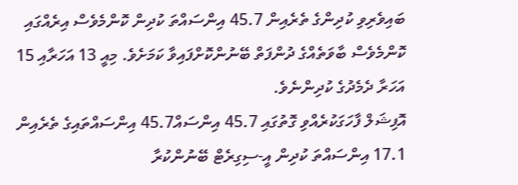ބައިވެރިވި ކުދިންގެ ތެރެއިން 45.7 އިންސައްތަ ކުދިން ކޮންމެވެސް އިރެއްގައި ކޮންމެވެސް ބާވަތެއްގެ ދުންފަތް ބޭނުންކޮށްފައިވާ ކަމަށެވެ. މިއީ 13 އަހަރާއި 15 އަހަރާ ދެމެދުގެ ކުދިންނެވެ.
އޮފިޝަލް ފާހަގަކުރެއްވި ގޮތުގައި 45.7 އިންސައް45.7 އިންސައްތައިގެ ތެރެއިން 17.1 އިންސައްތަ ކުދިން އީ-ސިގިރެޓް ބޭނުންކުރާ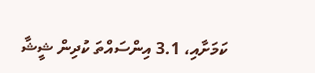ކަމަށާއި، 3.1 އިންސައްތަ ކުދިން ޝީޝާ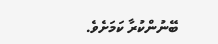ބޭނުންކުރާ ކަމަށެވެ.